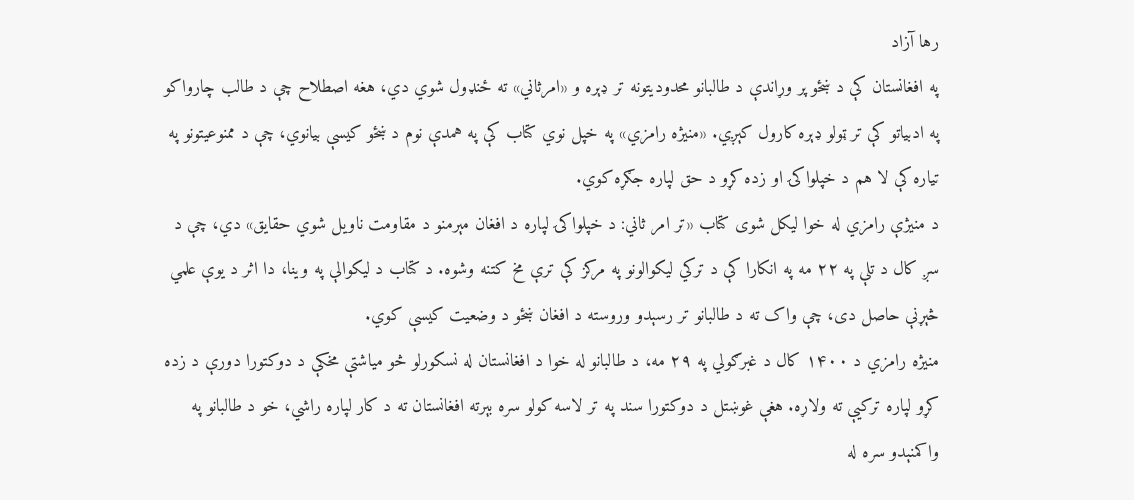رها آزاد
په افغانستان کې د ښځو پر وړاندې د طالبانو محدودیتونه تر ډېره و «امرثاني» ته ځنډول شوي دي، هغه اصطلاح چې د طالب چارواکو په ادبیاتو کې تر ټولو ډېره کارول کېږي. «منیژه رامزي» په خپل نوي کتاب کې په همدې نوم د ښځو کیسې بیانوي، چې د ممنوعیتونو په تیاره کې لا هم د خپلواکۍ او زده کړو د حق لپاره جګړه کوي.
د منیژې رامزي له خوا لیکل شوی کتاب «تر امر ثاني: د خپلواکۍ لپاره د افغان مېرمنو د مقاومت ناویل شوي حقایق» دي، چې د سږ کال د تلې په ۲۲ مه په انکارا کې د ترکي لیکوالونو په مرکز کې ترې مخ کتنه وشوه. د کتاب د لیکوالې په وینا، دا اثر د یوې علمي څېړنې حاصل دی، چې واک ته د طالبانو تر رسېدو وروسته د افغان ښځو د وضعیت کیسې کوي.
منیژه رامزي د ۱۴۰۰ کال د غبرګولي په ۲۹ مه، د طالبانو له خوا د افغانستان له نسکورلو څو میاشتې مخکې د دوکتورا دورې د زده کړو لپاره ترکیې ته ولاړه. هغې غوښتل د دوکتورا سند په تر لاسه کولو سره بېرته افغانستان ته د کار لپاره راشي، خو د طالبانو په واکمنېدو سره له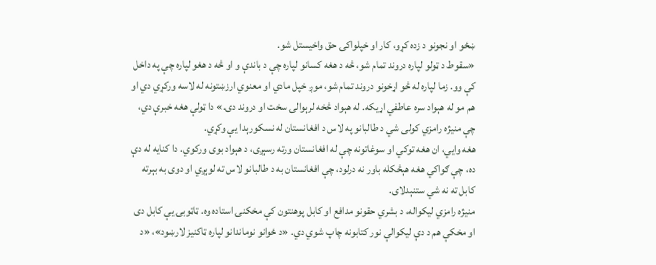ښځو او نجونو د زده کړو، کار او خپلواکۍ حق واخیستل شو.
«سقوط د ټولو لپاره دروند تمام شو، څه د هغه کسانو لپاره چې د باندې و او څه د هغو لپاره چې په داخل کې وو. زما لپاره له څو اړخونو دروند تمام شو، موږ خپل مادي او معنوي ارزښتونه له لاسه ورکړي دي او هم مو له هېواد سره عاطفي اړیکه. له هېواد څخه لرېوالۍ سخت او دروند دی.» دا ټولې هغه خبرې دي، چې منیژه رامزي کولی شي د طالبانو په لاس د افغانستان له نسکورېدا یې وکړي.
هغه وايي، ان هغه توکي او سوغاتونه چې له افغانستان ورته رسېږی، د هېواد بوی ورکوي. دا کنایه له دې ده، چې ګواکي هغه هېڅکله باور نه درلود، چې افغانستان به د طالبانو لاس ته لوېږي او دوی به بېرته کابل ته نه شي ستنېدلای.
منیژه رامزي لیکواله، د بشري حقونو مدافع او کابل پوهنتون کې مخکنۍ استاده وه. ټاټوبۍ یې کابل دی او مخکې هم د دې لیکوالې نور کتابونه چاپ شوي دي. «د ځوانو نوماندانو لپاره ټاکنیز لارښود»، «د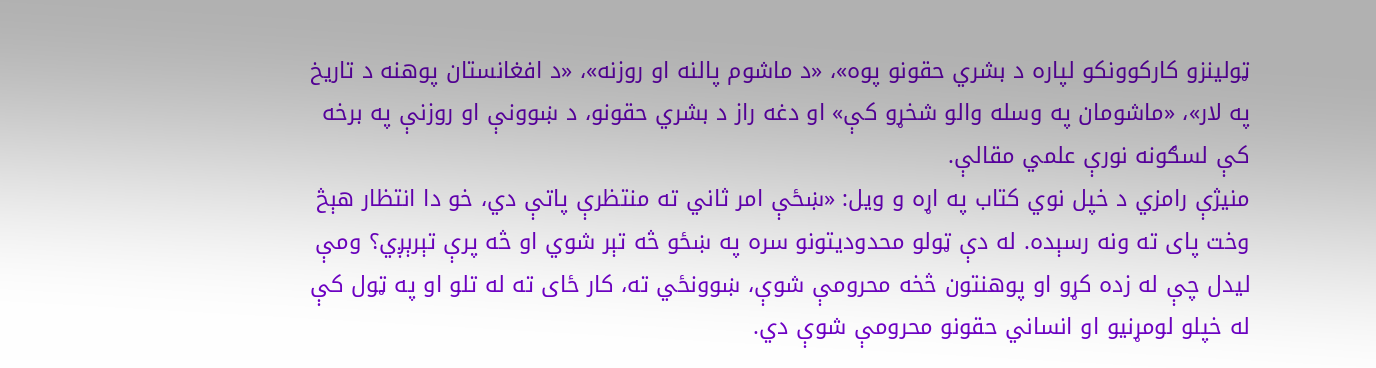ټولینزو کارکوونکو لپاره د بشري حقونو پوه»، «د ماشوم پالنه او روزنه»، «د افغانستان پوهنه د تاریخ په لار»، «ماشومان په وسله والو شخړو کې» او دغه راز د بشري حقونو، د ښوونې او روزنې په برخه کې لسګونه نورې علمي مقالې.
منیژې رامزي د خپل نوي کتاب په اړه و ویل: «ښځې امر ثاني ته منتظرې پاتې دي، خو دا انتظار هېڅ وخت پای ته ونه رسېده. له دې ټولو محدودیتونو سره په ښځو څه تېر شوي او څه پرې تېرېږي؟ ومې لیدل چې له زده کړو او پوهنتون څخه محرومې شوې، ښوونځي ته، کار ځای ته له تلو او په ټول کې له خپلو لومړنیو او انساني حقونو محرومې شوې دي.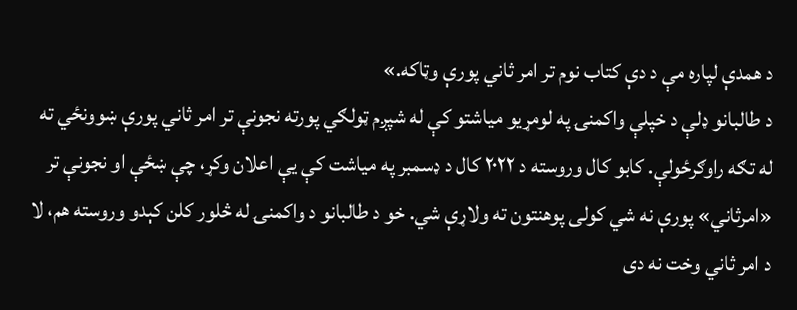د همدې لپاره مې د دې کتاب نوم تر امر ثاني پورې وټاکه.»
د طالبانو ډلې د خپلې واکمنۍ په لومړیو میاشتو کې له شپږم ټولګي پورته نجونې تر امر ثاني پورې ښوونځي ته له تګه راوګرځولې. کابو کال وروسته د ۲۰۲۲ کال د ډسمبر په میاشت کې یې اعلان وکړ، چې ښځې او نجونې تر «امرثاني» پورې نه شي کولی پوهنتون ته ولاړې شي. خو د طالبانو د واکمنۍ له څلور کلن کېدو وروسته هم، لا د امر ثاني وخت نه دی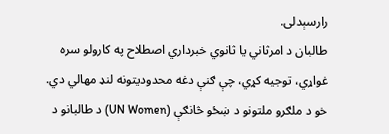رارسېدلی.
طالبان د امرثاني یا ثانوي خبرداري اصطلاح په کارولو سره غواړي، توجیه کړي، چې ګنې دغه محدودیتونه لنډ مهالي دي. خو د ملګرو ملتونو د ښځو څانګې (UN Women) د طالبانو د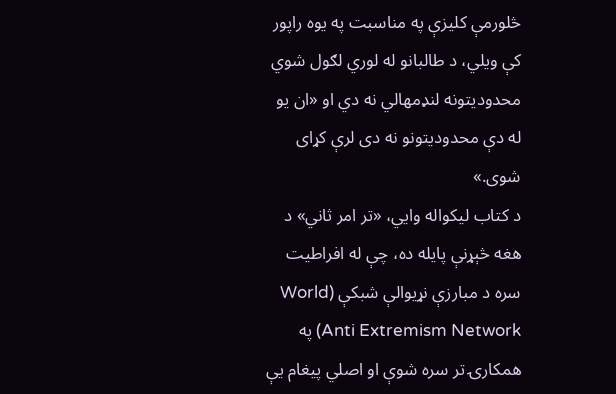څلورمې کلیزې په مناسبت په یوه راپور کې ویلي، د طالبانو له لوري لګول شوي محدودیتونه لنډمهالي نه دي او «ان یو له دې محدودیتونو نه دی لرې کړای شوی.»
د کتاب لیکواله وايي، «تر امر ثاني» د هغه څېړنې پایله ده، چې له افراطیت سره د مبارزې نړیوالې شبکې (World Anti Extremism Network) په همکارۍ تر سره شوې او اصلي پیغام یې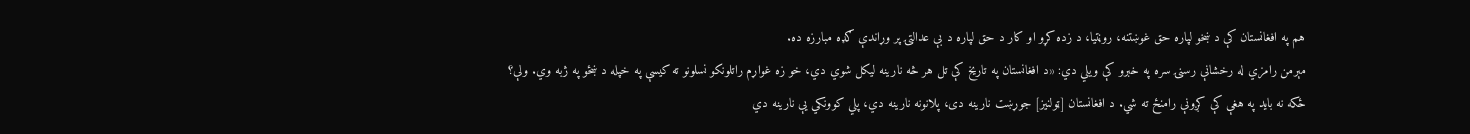هم په افغانستان کې د ښخو لپاره حق غوښتنه، روڼتیا، د زده کړو او کار د حق لپاره د بې عدالتۍ پر وړاندې ګډه مبارزه ده.
مېرمن رامزي له رخشانې رسنۍ سره په خبرو کې ویلي دي: «د افغانستان په تاریخ کې تل هر څه نارینه لیکل شوي دي، خو زه غواړم راتلونکو نسلونو ته کیسې په خپله د ښځو په ژبه وي. ولې؟ ځکه نه باید په هغې کې کږونې رامنځ ته شي. د افغانستان [ټولنیز] جوړښت نارینه دی، پلانونه نارینه دي، پلي کوونکي یې نارینه دي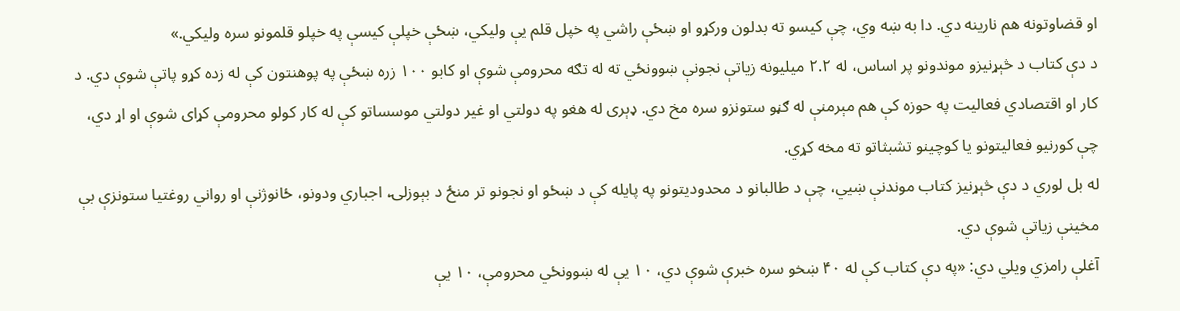او قضاوتونه هم نارینه دي. دا به ښه وي، چې کیسو ته بدلون ورکړو او ښځې راشي په خپل قلم یې ولیکي، ښځې خپلې کیسې په خپلو قلمونو سره ولیکي.»
د دې کتاب د څېړنیزو موندونو پر اساس، له ۲.۲ میلیونه زیاتې نجونې ښوونځي ته له تګه محرومې شوې او کابو ۱۰۰ زره ښځې په پوهنتون کې له زده کړو پاتې شوې دي. د کار او اقتصادي فعالیت په حوزه کې هم مېرمنې له ګڼو ستونزو سره مخ دي. ډېری له هغو په دولتي او غیر دولتي موسساتو کې له کار کولو محرومې کړای شوې او اړ دي، چې کورنیو فعالیتونو یا کوچینو تشبثاتو ته مخه کړي.
له بل لوري د دې څېړنیز کتاب موندنې ښيي، چې د طالبانو د محدودیتونو په پایله کې د ښځو او نجونو تر منځ د بېوزلۍ، اجباري ودونو، ځانوژنې او رواني روغتیا ستونزې بې مخینې زیاتې شوې دي.
آغلې رامزي ویلي دي: «په دې کتاب کې له ۴۰ ښخو سره خبرې شوې دي، ۱۰ یې له ښوونځي محرومې، ۱۰ یې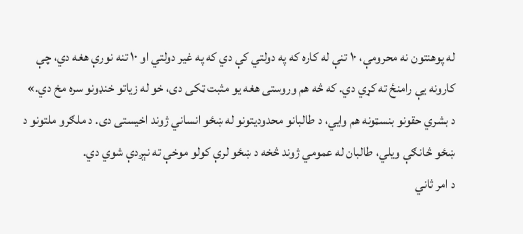له پوهنتون نه محرومې، ۱۰ تنې له کاره که په دولتي کې دي که په غیر دولتي او ۱۰ تنه نورې هغه دي، چې کارونه یې رامنځ ته کړي دي. که څه هم وروستی هغه یو مثبت ټکی دی، خو له زیاتو خنډونو سره مخ دي.»
د بشري حقونو بنسټونه هم وايي، د طالبانو محدودیتونو له ښځو انساني ژوند اخیستی دی. د ملګرو ملتونو د ښځو څانګې ویلي، طالبان له عمومي ژوند څخه د ښځو لرې کولو موخې ته نېږدې شوي دي.
د امر ثاني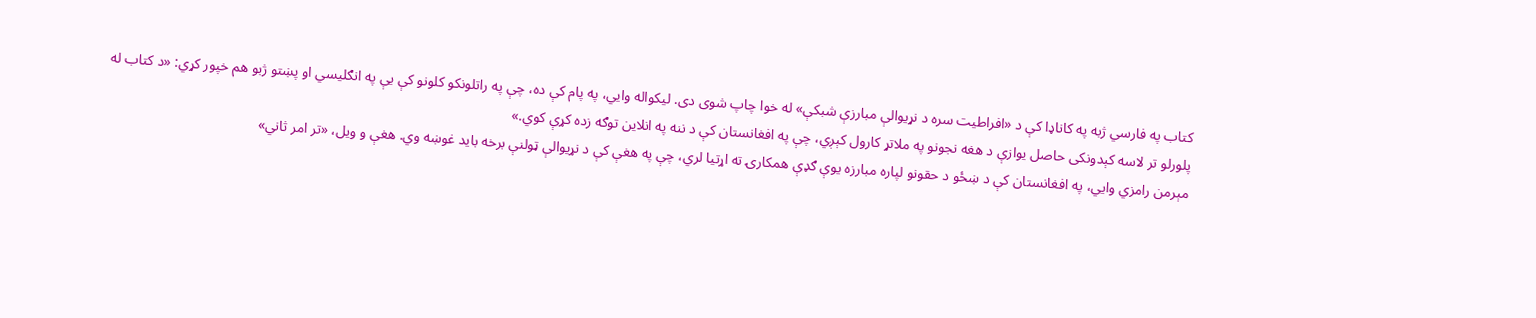کتاب په فارسي ژبه په کاناډا کې د «افراطیت سره د نړیوالې مبارزې شبکې» له خوا چاپ شوی دی. لیکواله وايي، په پام کې ده، چې په راتلونکو کلونو کې یې په انګلیسي او پښتو ژبو هم خپور کړي: «د کتاب له پلورلو تر لاسه کېدونکی حاصل یوازې د هغه نجونو په ملاتړ کارول کېږي، چې په افغانستان کې د ننه په انلاین توګه زده کړې کوي.»
مېرمن رامزي وايي، په افغانستان کې د ښځو د حقونو لپاره مبارزه یوې ګډې همکارۍ ته اړتیا لري، چې په هغې کې د نړیوالې ټولنې برخه باید غوښه وي. هغې و ویل، «تر امر ثاني»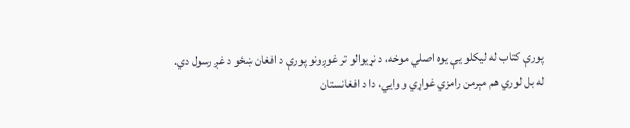پورې کتاب له لیکلو یې یوه اصلي موخه، د نړیوالو تر غوږونو پورې د افغان ښځو د غږ رسول دي.
له بل لوري هم مېرمن رامزي غواړي و وايي، دا د افغانستان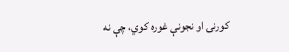کورنۍ او نجونې غوره کوي، چې نه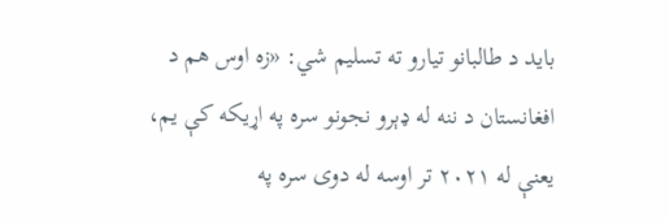باید د طالبانو تیارو ته تسلیم شي: «زه اوس هم د افغانستان د ننه له ډېرو نجونو سره په اړیکه کې یم، یعنې له ۲۰۲۱ تر اوسه له دوی سره په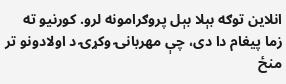انلاین توګه بېلا بېل پروګرامونه لرو. کورنیو ته زما پیغام دا دی، چې مهربانۍ وکړۍ د اولادونو تر منځ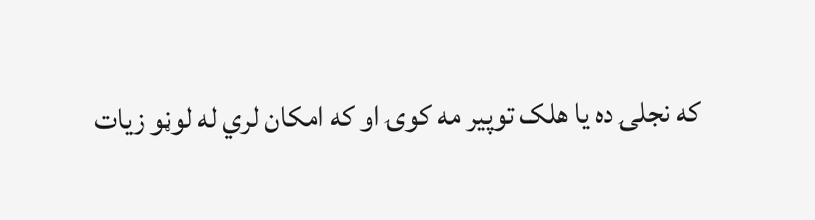که نجلۍ ده یا هلک توپير مه کوۍ او که امکان لري له لوڼو زیات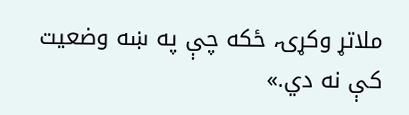ملاتړ وکړۍ، ځکه چې په ښه وضعیت کې نه دي.»